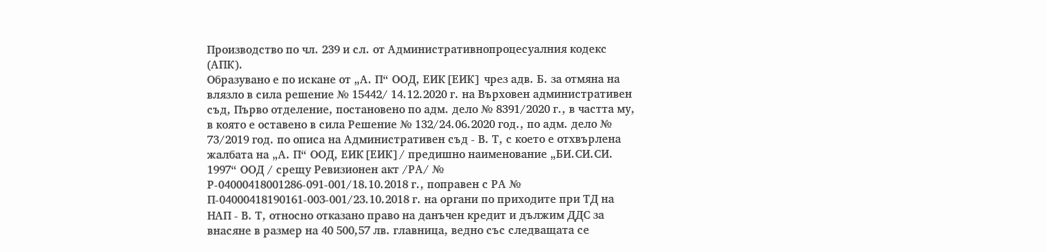Производство по чл. 239 и сл. от Административнопроцесуалния кодекс (АПК).
Образувано е по искане от „А. П“ ООД, ЕИК[ЕИК] чрез адв. Б. за отмяна на влязло в сила решение № 15442/ 14.12.2020 г. на Върховен административен съд, Първо отделение, постановено по адм. дело № 8391/2020 г., в частта му, в която е оставено в сила Решение № 132/24.06.2020 год., по адм. дело № 73/2019 год. по описа на Административен съд - В. Т, с което е отхвърлена жалбата на „А. П“ ООД, ЕИК[ЕИК]/ предишно наименование „БИ.СИ.СИ. 1997“ ООД / срещу Ревизионен акт /РА/ № Р-04000418001286-091-001/18.10.2018 г., поправен с РА № П-04000418190161-003-001/23.10.2018 г. на органи по приходите при ТД на НАП - В. Т, относно отказано право на данъчен кредит и дължим ДДС за внасяне в размер на 40 500,57 лв. главница, ведно със следващата се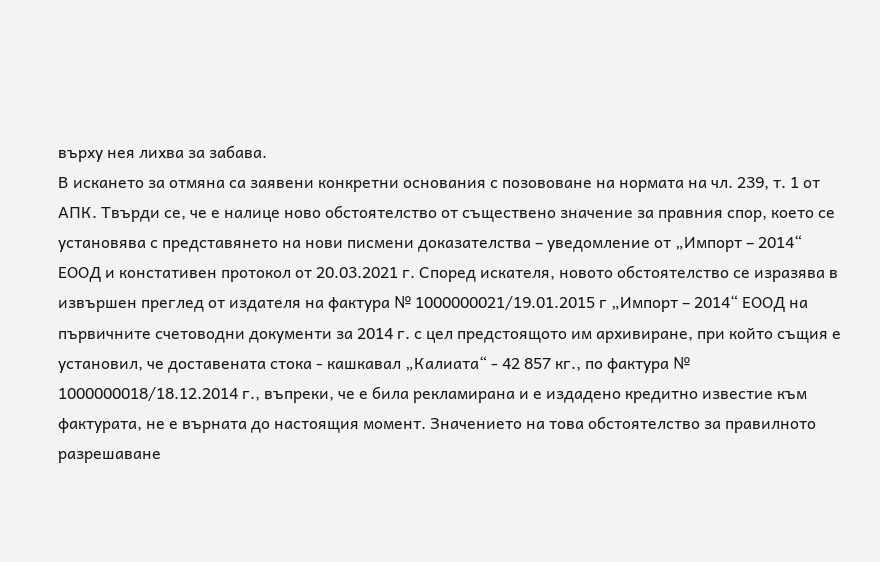върху нея лихва за забава.
В искането за отмяна са заявени конкретни основания с позововане на нормата на чл. 239, т. 1 от АПК. Твърди се, че е налице ново обстоятелство от съществено значение за правния спор, което се установява с представянето на нови писмени доказателства – уведомление от „Импорт – 2014“ ЕООД и констативен протокол от 20.03.2021 г. Според искателя, новото обстоятелство се изразява в извършен преглед от издателя на фактура № 1000000021/19.01.2015 г „Импорт – 2014“ ЕООД на първичните счетоводни документи за 2014 г. с цел предстоящото им архивиране, при който същия е установил, че доставената стока - кашкавал „Калиата“ - 42 857 кг., по фактура № 1000000018/18.12.2014 г., въпреки, че е била рекламирана и е издадено кредитно известие към фактурата, не е върната до настоящия момент. Значението на това обстоятелство за правилното разрешаване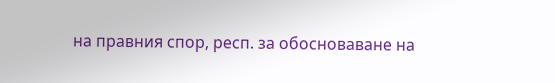на правния спор, респ. за обосноваване на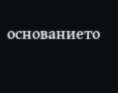основанието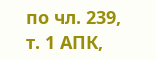по чл. 239, т. 1 АПК,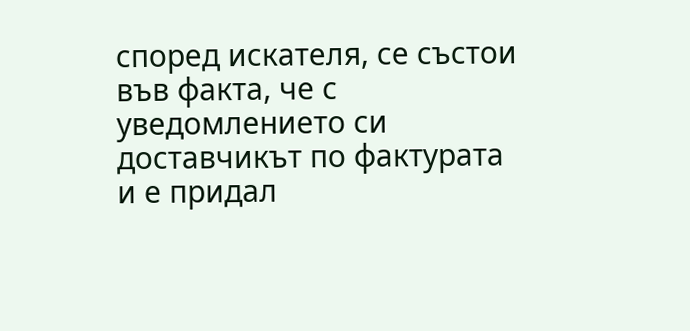според искателя, се състои във факта, че с уведомлението си доставчикът по фактурата и е придал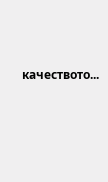качеството...